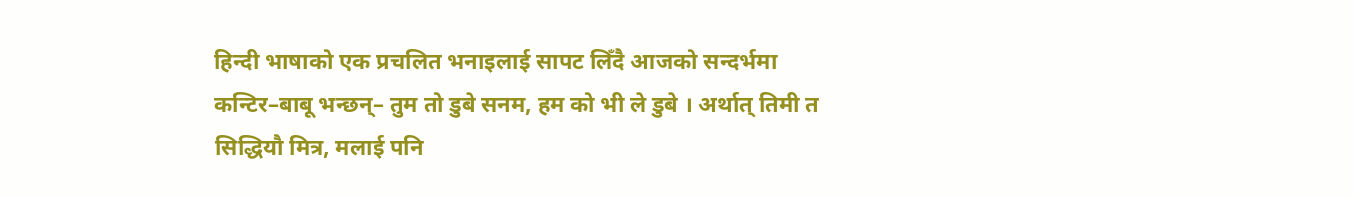हिन्दी भाषाको एक प्रचलित भनाइलाई सापट लिँदै आजको सन्दर्भमा कन्टिर–बाबू भन्छन्– तुम तो डुबे सनम, हम को भी ले डुबे । अर्थात् तिमी त सिद्धियौ मित्र, मलाई पनि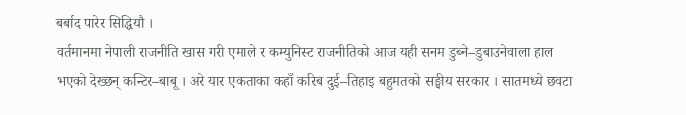बर्बाद पारेर सिद्धियौ ।
वर्तमानमा नेपाली राजनीति खास गरी एमाले र कम्युनिस्ट राजनीतिको आज यही सनम डुब्ने–डुबाउनेवाला हाल भएको देख्छन् कन्टिर–बाबू । अरे यार एकताका कहाँ करिब दुई–तिहाइ बहुमतको सङ्घीय सरकार । सातमध्ये छवटा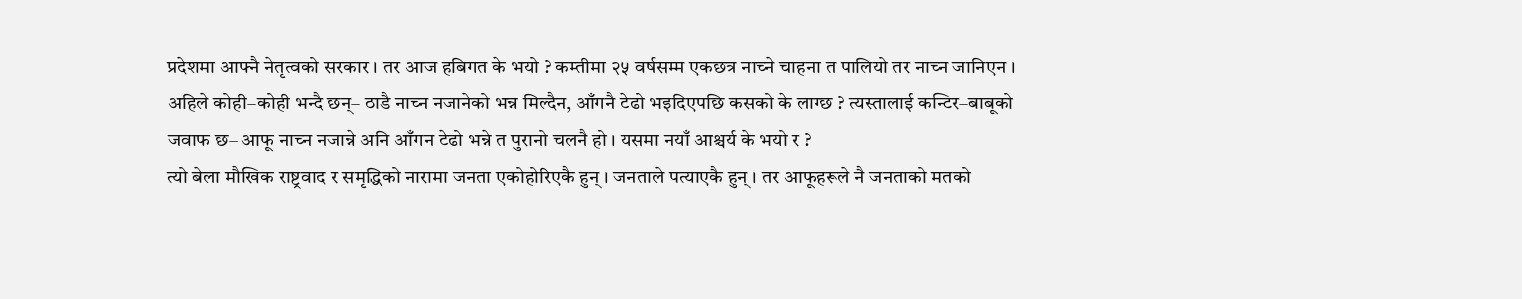प्रदेशमा आफ्नै नेतृत्वको सरकार । तर आज हबिगत के भयो ? कम्तीमा २५ वर्षसम्म एकछत्र नाच्ने चाहना त पालियो तर नाच्न जानिएन ।
अहिले कोही–कोही भन्दै छन्– ठाडै नाच्न नजानेको भन्न मिल्दैन, आँगनै टेढो भइदिएपछि कसको के लाग्छ ? त्यस्तालाई कन्टिर–बाबूको जवाफ छ– आफू नाच्न नजान्ने अनि आँगन टेढो भन्ने त पुरानो चलनै हो । यसमा नयाँ आश्चर्य के भयो र ?
त्यो बेला मौखिक राष्ट्रवाद र समृद्धिको नारामा जनता एकोहोरिएकै हुन् । जनताले पत्याएकै हुन् । तर आफूहरूले नै जनताको मतको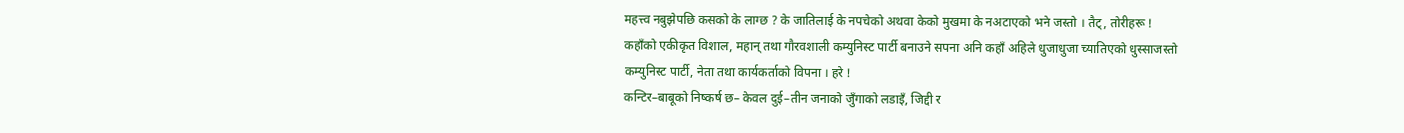महत्त्व नबुझेपछि कसको के लाग्छ ? के जातिलाई के नपचेको अथवा केको मुखमा के नअटाएको भने जस्तो । तैट्, तोरीहरू !
कहाँको एकीकृत विशाल, महान् तथा गौरवशाली कम्युनिस्ट पार्टी बनाउने सपना अनि कहाँ अहिले धुजाधुजा च्यातिएको धुस्साजस्तो कम्युनिस्ट पार्टी, नेता तथा कार्यकर्ताको विपना । हरे !
कन्टिर–बाबूको निष्कर्ष छ– केवल दुई–तीन जनाको जुँगाको लडाइँ, जिद्दी र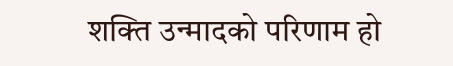शक्ति उन्मादको परिणाम हो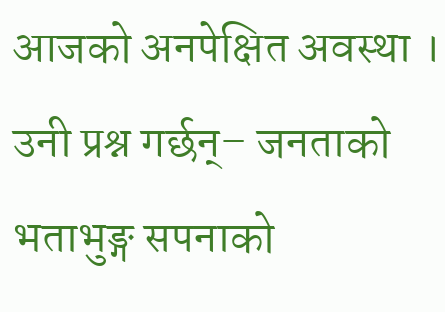आजको अनपेक्षित अवस्था । उनी प्रश्न गर्छन्– जनताको भताभुङ्ग सपनाको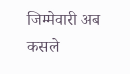जिम्मेवारी अब कसले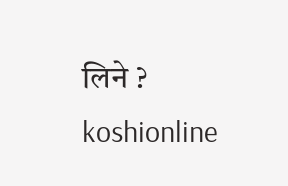लिने ?
koshionline